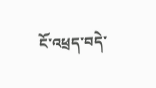ངོ་འཕྲད་བདེ་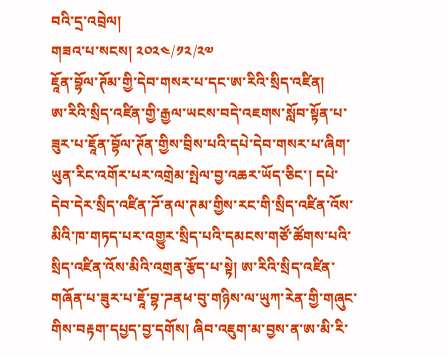བའི་དྲ་འབྲེལ།
གཟའ་པ་སངས། ༢༠༢༤/༡༢/༢༧
ཇཱོན་བྷོལ་ཊོམ་གྱི་དེབ་གསར་པ་དང་ཨ་རིའི་སྲིད་འཛིན།
ཨ་རིའི་སྲིད་འཛིན་གྱི་རྒྱལ་ཡངས་བདེ་འཇགས་སློབ་སྟོན་པ་ཟུར་པ་ཇཱོན་བྷོལ་ཊོན་གྱིས་བྲིས་པའི་དཔེ་དེབ་གསར་པ་ཞིག་ཡུན་རིང་འགོར་པར་འགྲེམ་སྤེལ་བྱ་འཆར་ཡོད་ཅིང་། དཔེ་དེབ་དེར་སྲིད་འཛིན་ཌོ་ནལ་ཊམ་གྱིས་རང་གི་སྲིད་འཛིན་འོས་མིའི་ཁ་གཏད་པར་འགྱུར་སྲིད་པའི་དམངས་གཙོ་ཚོགས་པའི་སྲིད་འཛིན་འོས་མིའི་འགྲན་རྩོད་པ་སྟེ། ཨ་རིའི་སྲིད་འཛིན་གཞོན་པ་ཟུར་པ་ཇཱོ་བྷ་ཌནཕ་བུ་གཉིས་ལ་ཡུཀ་རེན་གྱི་གཞུང་གིས་བརྟག་དཔྱད་བྱ་དགོས། ཞིབ་འཇུག་མ་བྱས་ན་ཨ་མི་རི་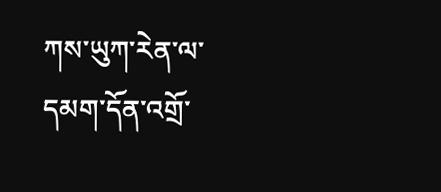ཀས་ཡུཀ་རེན་ལ་དམག་དོན་འགྲོ་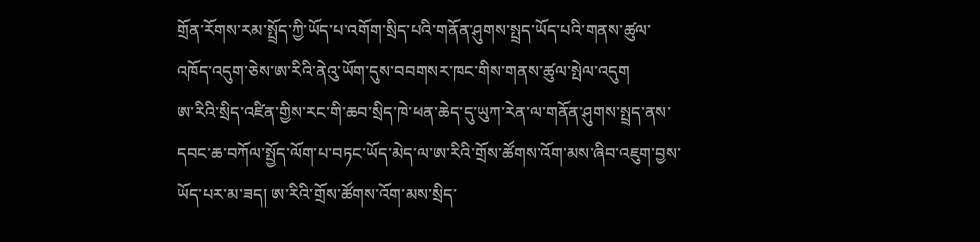གྲོན་རོགས་རམ་སྤྲོད་ཀྱི་ཡོད་པ་འགོག་སྲིད་པའི་གནོན་ཤུགས་སྤྲད་ཡོད་པའི་གནས་ཚུལ་འཁོད་འདུག་ཅེས་ཨ་རིའི་ནེའུ་ཡོག་དུས་བབགསར་ཁང་གིས་གནས་ཚུལ་སྤེལ་འདུག
ཨ་རིའི་སྲིད་འཛིན་གྱིས་རང་གི་ཆབ་སྲིད་ཁེ་ཕན་ཆེད་དུ་ཡུཀ་རེན་ལ་གནོན་ཤུགས་སྤྲད་ནས་དབང་ཆ་བཀོལ་སྤྱོད་ལོག་པ་བཏང་ཡོད་མེད་ལ་ཨ་རིའི་གྲོས་ཚོགས་འོག་མས་ཞིབ་འཇུག་བྱས་ཡོད་པར་མ་ཟད། ཨ་རིའི་གྲོས་ཚོགས་འོག་མས་སྲིད་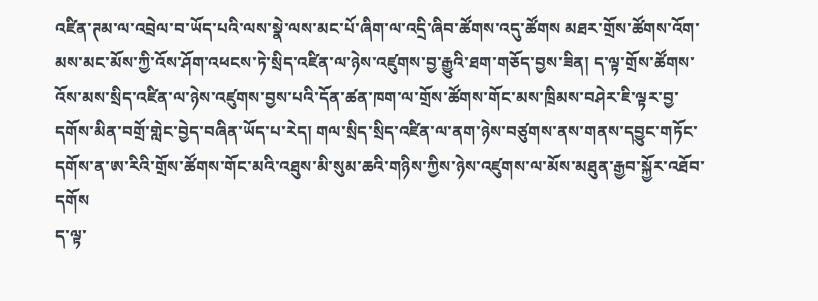འཛིན་ཊམ་ལ་འབྲེལ་བ་ཡོད་པའི་ལས་སྣེ་ལས་མང་པོ་ཞིག་ལ་འདྲི་ཞིབ་ཚོགས་འདུ་ཚོགས མཐར་གྲོས་ཚོགས་འོག་མས་མང་མོས་ཀྱི་འོས་ཤོག་འཕངས་ཏེ་སྲིད་འཛིན་ལ་ཉེས་འཛུགས་བྱ་རྒྱུའི་ཐག་གཅོད་བྱས་ཟིན། ད་ལྟ་གྲོས་ཚོགས་འོས་མས་སྲིད་འཛིན་ལ་ཉེས་འཛུགས་བྱས་པའི་དོན་ཚན་ཁག་ལ་གྲོས་ཚོགས་གོང་མས་ཁྲིམས་བཤེར་ཇི་ལྟར་བྱ་དགོས་མིན་བགྲོ་གླེང་བྱེད་བཞིན་ཡོད་པ་རེད། གལ་སྲིད་སྲིད་འཛིན་ལ་ནག་ཉེས་བཙུགས་ནས་གནས་དབྱུང་གཏོང་དགོས་ན་ཨ་རིའི་གྲོས་ཚོགས་གོང་མའི་འཐུས་མི་སུམ་ཆའི་གཉིས་ཀྱིས་ཉེས་འཛུགས་ལ་མོས་མཐུན་རྒྱབ་སྐྱོར་འཐོབ་དགོས
ད་ལྟ་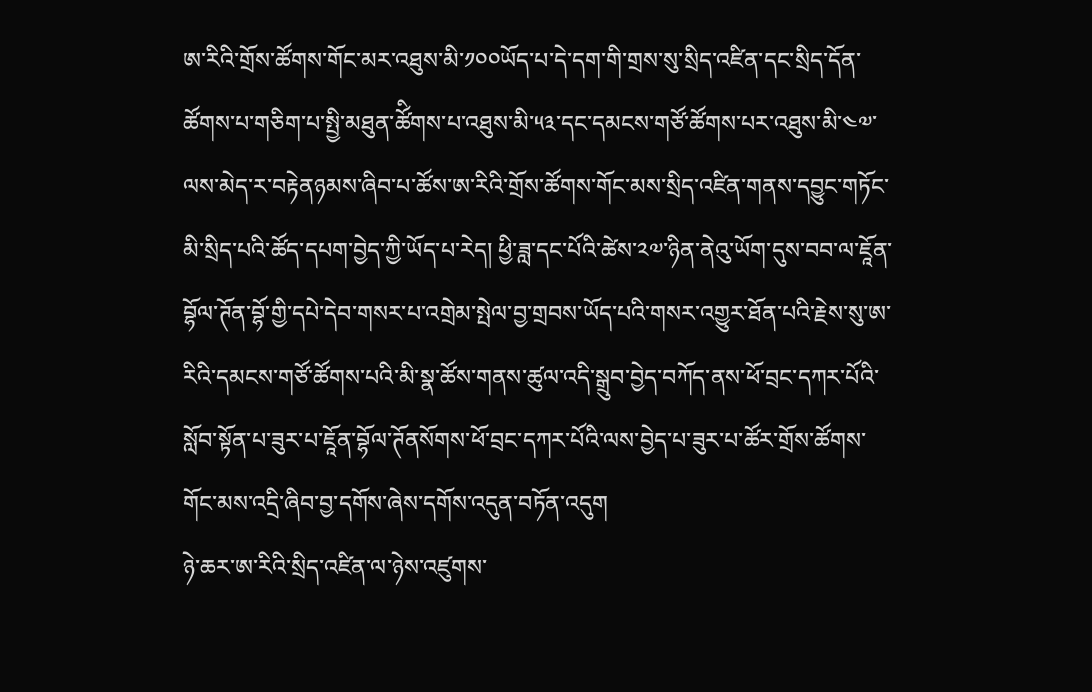ཨ་རིའི་གྲོས་ཚོགས་གོང་མར་འཐུས་མི་༡༠༠ཡོད་པ་དེ་དག་གི་གྲས་སུ་སྲིད་འཛིན་དང་སྲིད་དོན་ཚོགས་པ་གཅིག་པ་སྤྱི་མཐུན་ཚོིགས་པ་འཐུས་མི་༥༣་དང་དམངས་གཙོ་ཚོགས་པར་འཐུས་མི་༤༧་ལས་མེད་ར་བརྟེནཉམས་ཞིབ་པ་ཚོས་ཨ་རིའི་གྲོས་ཚོགས་གོང་མས་སྲིད་འཛིན་གནས་དབྱུང་གཏོང་མི་སྲིད་པའི་ཚོད་དཔག་བྱེད་ཀྱི་ཡོད་པ་རེད། ཕྱི་ཟླ་དང་པོའི་ཚེས་༢༧་ཉིན་ནེའུ་ཡོག་དུས་བབ་ལ་ཇཱོན་བྷོལ་ཊོན་བྷོ་གྱི་དཔེ་དེབ་གསར་པ་འགྲེམ་སྤེལ་བྱ་གྲབས་ཡོད་པའི་གསར་འགྱུར་ཐོན་པའི་རྗེས་སུ་ཨ་རིའི་དམངས་གཙོ་ཚོགས་པའི་མི་སྣ་ཚོས་གནས་ཚུལ་འདི་སྒྲུབ་བྱེད་བཀོད་ནས་ཕོ་བྲང་དཀར་པོའི་སློབ་སྟོན་པ་ཟུར་པ་ཇཱོན་བྷོལ་ཊོནསོགས་ཕོ་བྲང་དཀར་པོའི་ལས་བྱེད་པ་ཟུར་པ་ཚོར་གྲོས་ཚོགས་གོང་མས་འདྲི་ཞིབ་བྱ་དགོས་ཞེས་དགོས་འདུན་བཏོན་འདུག
ཉེ་ཆར་ཨ་རིའི་སྲིད་འཛིན་ལ་ཉེས་འཛུགས་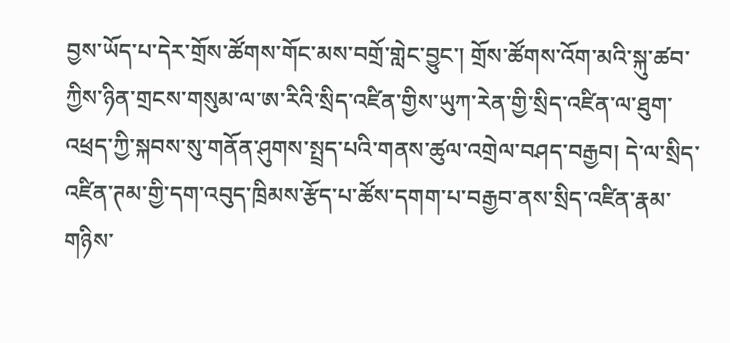བྱས་ཡོད་པ་དེར་གྲོས་ཚོགས་གོང་མས་བགྲོ་གླེང་བྱུང་། གྲོས་ཚོགས་འོག་མའི་སྐུ་ཚབ་ཀྱིས་ཉིན་གྲངས་གསུམ་ལ་ཨ་རིའི་སྲིད་འཛིན་གྱིས་ཡུཀ་རེན་གྱི་སྲིད་འཛིན་ལ་ཐུག་འཕྲད་ཀྱི་སྐབས་སུ་གནོན་ཤུགས་སྤྲད་པའི་གནས་ཚུལ་འགྲེལ་བཤད་བརྒྱབ། དེ་ལ་སྲིད་འཛིན་ཊམ་གྱི་དག་འབུད་ཁྲིམས་རྩོད་པ་ཚོས་དགག་པ་བརྒྱབ་ནས་སྲིད་འཛིན་རྣམ་གཉིས་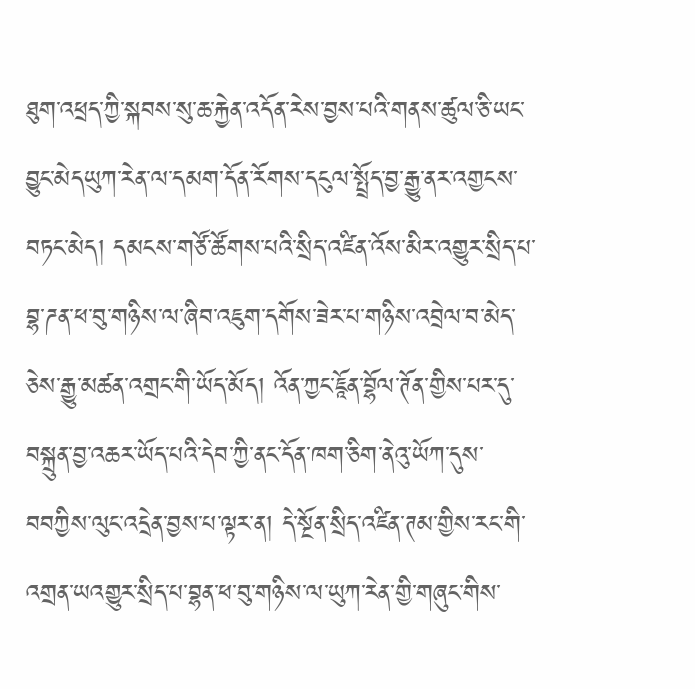ཐུག་འཕྲད་ཀྱི་སྐབས་སུ་ཆ་རྐྱེན་འདོན་རེས་བྱས་པའི་གནས་ཚུལ་ཅི་ཡང་བྱུང་མེདཡུཀ་རེན་ལ་དམག་དོན་རོགས་དངུལ་སྤྲོད་བྱ་རྒྱུ་ནར་འགྱངས་བཏང་མེད། དམངས་གཙོ་ཚོགས་པའི་སྲིད་འཛིན་འོས་མིར་འགྱུར་སྲིད་པ་བྷ་ཌན་ཕ་བུ་གཉིས་ལ་ཞིབ་འཇུག་དགོས་ཟེར་པ་གཉིས་འབྲེལ་བ་མེད་ཅེས་རྒྱུ་མཚན་འགྲང་གི་ཡོད་མོད། འོན་ཀྱང་ཇཱོན་བྷོལ་ཊོན་གྱིས་པར་དུ་བསྐྲུན་བྱ་འཆར་ཡོད་པའི་དེབ་ཀྱི་ནང་དོན་ཁག་ཅིག་ནེའུ་ཡོཀ་དུས་བབཀྱིས་ལུང་འདྲེན་བྱས་པ་ལྟར་ན། དེ་སྔོན་སྲིད་འཛིན་ཊམ་གྱིས་རང་གི་འགྲན་ཡའགྱུར་སྲིད་པ་བྷན་ཕ་བུ་གཉིས་ལ་ཡུཀ་རེན་གྱི་གཞུང་གིས་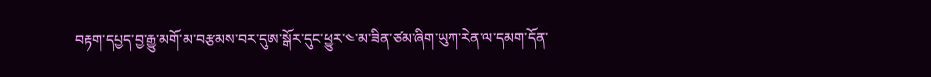བརྟག་དཔྱད་བྱ་རྒྱུ་མགོ་མ་བརྩམས་བར་དུཨ་སྒོར་དུང་ཕྱུར་༤་མ་ཟིན་ཙམ་ཞིག་ཡུཀ་རེན་ལ་དམག་དོན་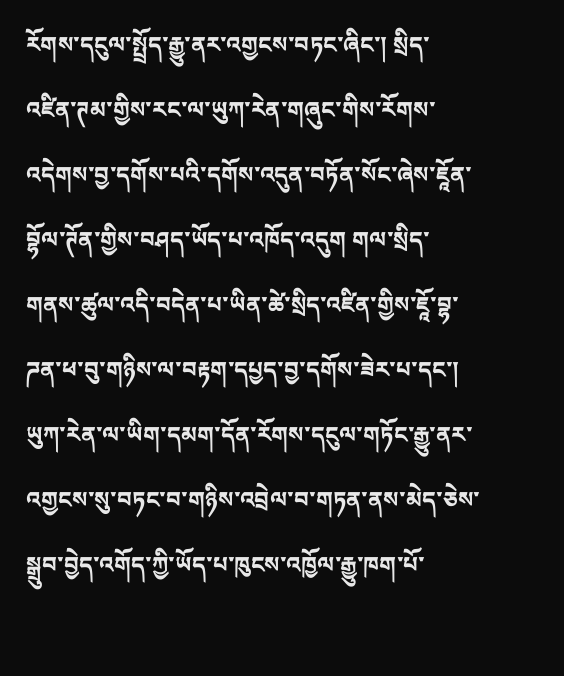རོགས་དངུལ་སྤྲོད་རྒྱུ་ནར་འགྱངས་བཏང་ཞིང་། སྲིད་འཛིན་ཊམ་གྱིས་རང་ལ་ཡུཀ་རེན་གཞུང་གིས་རོགས་འདེགས་བྱ་དགོས་པའི་དགོས་འདུན་བཏོན་སོང་ཞེས་ཇཱོན་བྷོལ་ཊོན་གྱིས་བཤད་ཡོད་པ་འཁོད་འདུག གལ་སྲིད་གནས་ཚུལ་འདི་བདེན་པ་ཡིན་ཚེ་སྲིད་འཛིན་གྱིས་ཇཱོ་བྷ་ཌན་ཕ་བུ་གཉིས་ལ་བརྟག་དཔྱད་བྱ་དགོས་ཟེར་པ་དང་། ཡུཀ་རེན་ལ་ཡིག་དམག་དོན་རོགས་དངུལ་གཏོང་རྒྱུ་ནར་འགྱངས་སུ་བཏང་བ་གཉིས་འབྲེལ་བ་གཏན་ནས་མེད་ཅེས་སྒྲུབ་བྱེད་འགོད་ཀྱི་ཡོད་པ་ཁུངས་འཁྱོལ་རྒྱུ་ཁག་པོ་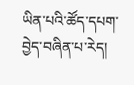ཡིན་པའི་ཚོད་དཔག་བྱེད་བཞིན་པ་རེད།